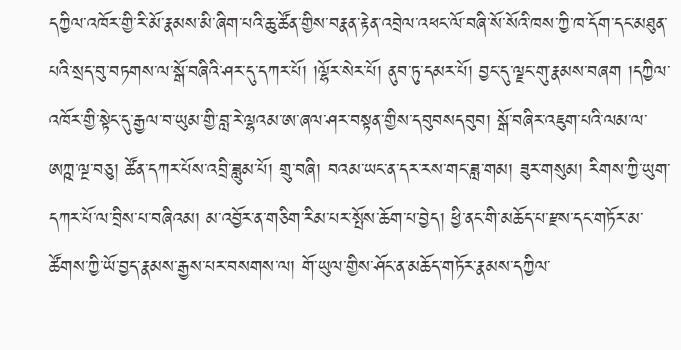དཀྱིལ་འཁོར་གྱི་རི་མོ་རྣམས་མི་ཞིག་པའི་ཆུ་ཚོན་གྱིས་བརྣན་རྟེན་འབྲེལ་འཕང་ལོ་བཞི་སོ་སོའི་ཁས་ཀྱི་ཁ་དོག་དང་མཐུན་པའི་སྲད་བུ་བཏགས་ལ་སྒོ་བཞིའི་ཤར་དུ་དཀར་པོ། །ལྷོར་སེར་པོ། ནུབ་ཏུ་དམར་པོ། བྱང་དུ་ལྗང་གུ་རྣམས་བཞག །དཀྱིལ་འཁོར་གྱི་སྟེང་དུ་རྒྱལ་བ་ཡུམ་གྱི་བླ་རེ་ལྷའམ་ཨ་ཞལ་ཤར་བསྟན་གྱིས་དབུབསདབུབ། སྒོ་བཞིར་འཇུག་པའི་ལམ་ལ་ཨཀྵ་ལྔ་བཅུ། ཚོན་དཀར་པོས་འབྲི་ཟླུམ་པོ། གྲུ་བཞི། བའམ་ཡང་ན་དར་རས་གང་ཟླ་གམ། ཟུར་གསུམ། རིགས་ཀྱི་ཡུག་དཀར་པོ་ལ་བྲིས་པ་བཞིའམ། མ་འབྱོར་ན་གཅིག་རིམ་པར་སྤོས་ཆོག་པ་བྱེད། ཕྱི་ནང་གི་མཆོད་པ་རྫས་དང་གཏོར་མ་ཚོགས་ཀྱི་ཡོ་བྱད་རྣམས་རྒྱས་པར་བསགས་ལ། གོ་ཡུལ་གྱིས་ཤོང་ན་མཆོད་གཏོར་རྣམས་དཀྱིལ་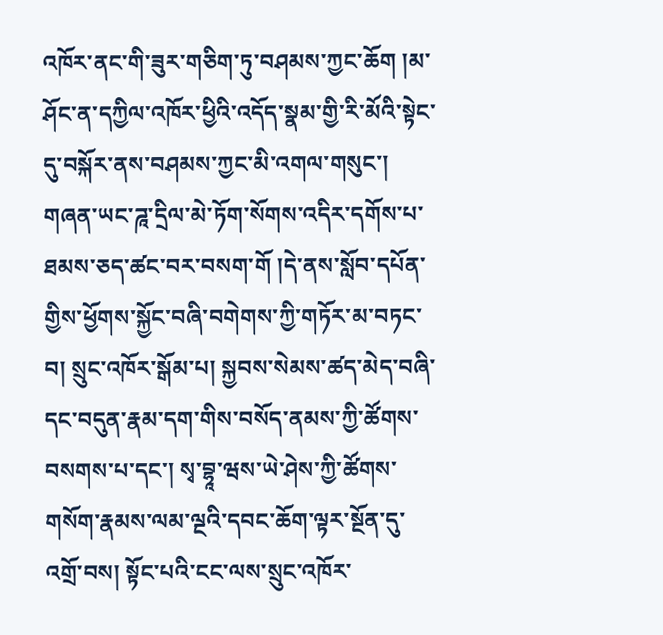འཁོར་ནང་གི་ཟུར་གཅིག་ཏུ་བཤམས་ཀྱང་ཆོག །མ་ཤོང་ན་དཀྱིལ་འཁོར་ཕྱིའི་འདོད་སྣམ་གྱི་རི་མོའི་སྟེང་དུ་བསྐོར་ནས་བཤམས་ཀྱང་མི་འགལ་གསུང་། གཞན་ཡང་ཌཱ་དྲིལ་མེ་ཏོག་སོགས་འདིར་དགོས་པ་ཐམས་ཅད་ཚང་བར་བསག་གོ །དེ་ནས་སློབ་དཔོན་གྱིས་ཕྱོགས་སྐྱོང་བཞི་བགེགས་ཀྱི་གཏོར་མ་བཏང་བ། སྲུང་འཁོར་སྒོམ་པ། སྐྱབས་སེམས་ཚད་མེད་བཞི་དང་བདུན་རྣམ་དག་གིས་བསོད་ནམས་ཀྱི་ཚོགས་བསགས་པ་དང་། སྭ་བྷཱ་ཝས་ཡེ་ཤེས་ཀྱི་ཚོགས་གསོག་རྣམས་ལམ་ལྔའི་དབང་ཆོག་ལྟར་སྔོན་དུ་འགྲོ་བས། སྟོང་པའི་ངང་ལས་སྲུང་འཁོར་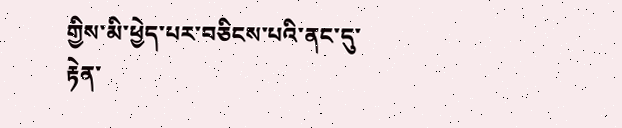གྱིས་མི་ཕྱེད་པར་བཅིངས་པའི་ནང་དུ་རྟེན་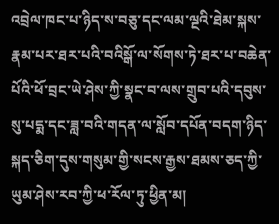འབྲེལ་ཁང་པ་ཉིད་ས་བཅུ་དང་ལམ་ལྔའི་ཐེམ་སྐས་རྣམ་པར་ཐར་པའི་བའིསྒོ་ལ་སོགས་ཏེ་ཐར་པ་བཆེན་པོའི་ཕོ་བྲང་ཡེ་ཤེས་ཀྱི་སྣང་བ་ལས་གྲུབ་པའི་དབུས་སུ་པདྨ་དང་ཟླ་བའི་གདན་ལ་སློབ་དཔོན་བདག་ཉིད་སྐད་ཅིག་དུས་གསུམ་གྱི་སངས་རྒྱས་ཐམས་ཅད་ཀྱི་ཡུམ་ཤེས་རབ་ཀྱི་ཕ་རོལ་ཏུ་ཕྱིན་མ།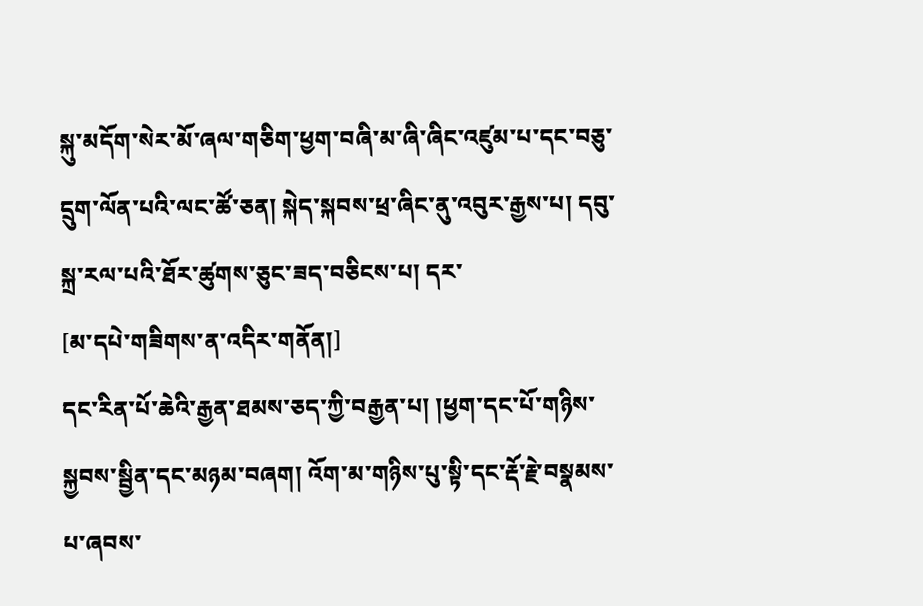སྐུ་མདོག་སེར་མོ་ཞལ་གཅིག་ཕྱག་བཞི་མ་ཞི་ཞིང་འཛུམ་པ་དང་བཅུ་དྲུག་ལོན་པའི་ལང་ཚོ་ཅན། སྐེད་སྐབས་ཕྲ་ཞིང་ནུ་འབུར་རྒྱས་པ། དབུ་སྐྲ་རལ་པའི་ཐོར་ཚུགས་ཅུང་ཟད་བཅིངས་པ། དར་
[མ་དཔེ་གཟིགས་ན་འདིར་གནོན།]
དང་རིན་པོ་ཆེའི་རྒྱན་ཐམས་ཅད་ཀྱི་བརྒྱན་པ། །ཕྱག་དང་པོ་གཉིས་སྐྱབས་སྦྱིན་དང་མཉམ་བཞག། འོག་མ་གཉིས་པུ་སྟི་དང་རྡོ་རྗེ་བསྣམས་པ་ཞབས་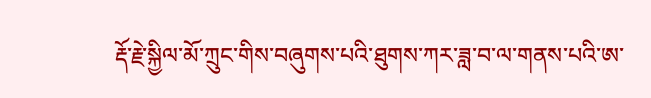རྡོ་རྗེ་སྐྱིལ་མོ་ཀྲུང་གིས་བཞུགས་པའི་ཐུགས་ཀར་ཟླ་བ་ལ་གནས་པའི་ཨ་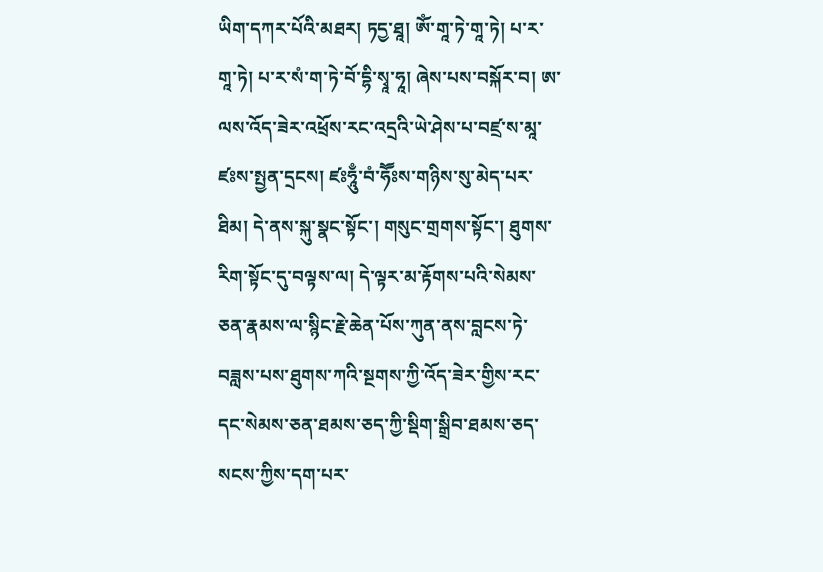ཡིག་དཀར་པོའི་མཐར། ཏདྱ་ཐཱ། ༀ་གཱ་ཏེ་གཱ་ཏེ། པ་ར་གཱ་ཏེ། པ་ར་སཾ་ག་ཏེ་བོ་དྷི་སྭཱ་ཧཱ། ཞེས་པས་བསྐོར་བ། ཨ་ལས་འོད་ཟེར་འཕྲོས་རང་འདྲའི་ཡེ་ཤེས་པ་བཛྲ་ས་མཱ་ཛཿས་སྤྱན་དྲངས། ཛཿཧཱུྃ་བཾ་ཧཽཿས་གཉིས་སུ་མེད་པར་ཐིམ། དེ་ནས་སྐུ་སྣང་སྟོང་། གསུང་གྲགས་སྟོང་། ཐུགས་རིག་སྟོང་དུ་བལྟས་ལ། དེ་ལྟར་མ་རྟོགས་པའི་སེམས་ཅན་རྣམས་ལ་སྙིང་རྗེ་ཆེན་པོས་ཀུན་ནས་བླངས་ཏེ་བཟླས་པས་ཐུགས་ཀའི་སྔགས་ཀྱི་འོད་ཟེར་གྱིས་རང་དང་སེམས་ཅན་ཐམས་ཅད་ཀྱི་སྡིག་སྒྲིབ་ཐམས་ཅད་སངས་ཀྱིས་དག་པར་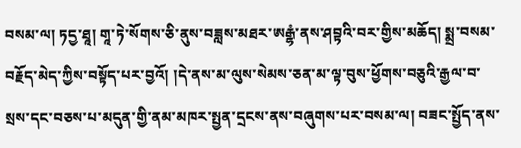བསམ་ལ། ཏདྱ་ཐཱ། གཱ་ཏེ་སོགས་ཅི་ནུས་བཟླས་མཐར་ཨརྒྷཾ་ནས་ཤབྟའི་བར་གྱིས་མཆོད། སྨྲ་བསམ་བརྗོད་མེད་ཀྱིས་བསྟོད་པར་བྱའོ། །དེ་ནས་མ་ལུས་སེམས་ཅན་མ་ལྟ་བུས་ཕྱོགས་བཅུའི་རྒྱལ་བ་སྲས་དང་བཅས་པ་མདུན་གྱི་ནམ་མཁར་སྤྱན་དྲངས་ནས་བཞུགས་པར་བསམ་ལ། བཟང་སྤྱོད་ནས་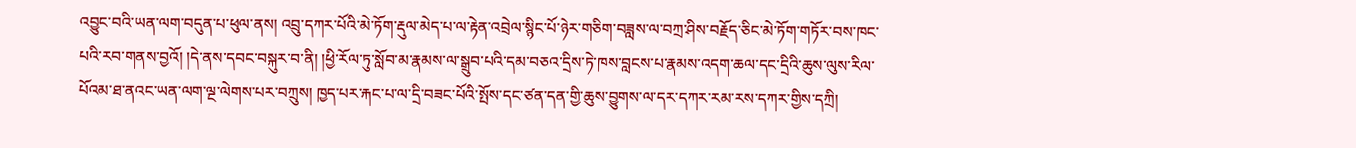འབྱུང་བའི་ཡན་ལག་བདུན་པ་ཕུལ་ནས། འབྲུ་དཀར་པོའི་མེ་ཏོག་རྡུལ་མེད་པ་ལ་རྟེན་འབྲེལ་སྙིང་པོ་ཉེར་གཅིག་བཟླས་ལ་བཀྲ་ཤིས་བརྗོད་ཅིང་མེ་ཏོག་གཏོར་བས་ཁང་པའི་རབ་གནས་བྱའོ། །དེ་ནས་དབང་བསྐུར་བ་ནི། །ཕྱི་རོལ་ཏུ་སློབ་མ་རྣམས་ལ་སྒྲུབ་པའི་དམ་བཅའ་དྲིས་ཏེ་ཁས་བླངས་པ་རྣམས་འདག་ཆལ་དང་དྲིའི་ཆུས་ལུས་རིལ་པོའམ་ཐ་ནའང་ཡན་ལག་ལྔ་ལེགས་པར་བཀྲུས། ཁྱད་པར་རྐང་པ་ལ་དྲི་བཟང་པོའི་སྤོས་དང་ཙན་དན་གྱི་ཆུས་བྱུགས་ལ་དར་དཀར་རམ་རས་དཀར་གྱིས་དཀྲི།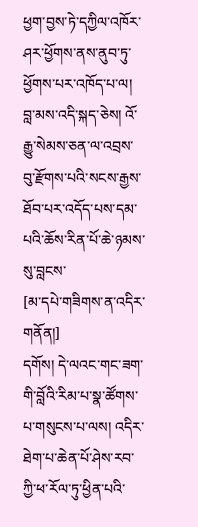ཕྱག་བྱས་ཏེ་དཀྱིལ་འཁོར་ཤར་ཕྱོགས་ནས་ནུབ་ཏུ་ཕྱོགས་པར་འཁོད་པ་ལ། བླ་མས་འདི་སྐད་ཅེས། འོ་རྒྱུ་སེམས་ཅན་ལ་འབྲས་བུ་རྫོགས་པའི་སངས་རྒྱས་ཐོབ་པར་འདོད་པས་དམ་པའི་ཆོས་རིན་པོ་ཆེ་ཉམས་སུ་བླངས་
[མ་དཔེ་གཟིགས་ན་འདིར་གནོན།]
དགོས། དེ་ལའང་གང་ཟག་གི་བློའི་རིམ་པ་སྣ་ཚོགས་པ་གསུངས་པ་ལས། འདིར་ཐེག་པ་ཆེན་པོ་ཤེས་རབ་ཀྱི་ཕ་རོལ་ཏུ་ཕྱིན་པའི་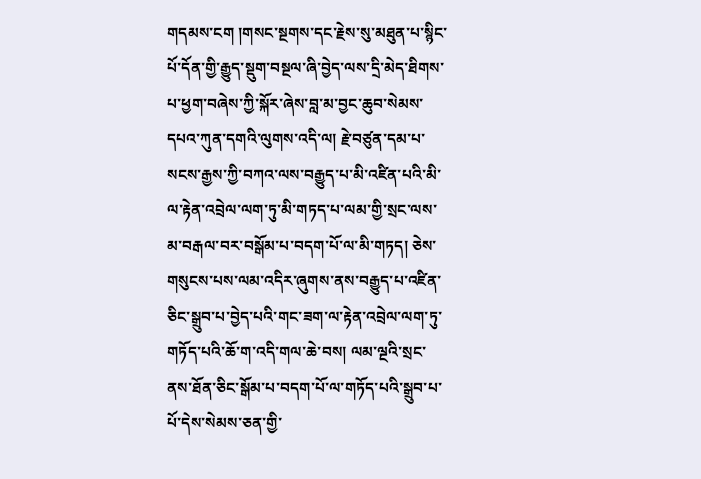གདམས་ངག །གསང་སྔགས་དང་རྗེས་སུ་མཐུན་པ་སྙིང་པོ་དོན་གྱི་རྒྱུད་སྡུག་བསྔལ་ཞི་བྱེད་ལས་དྲི་མེད་ཐིགས་པ་ཕྱག་བཞེས་ཀྱི་སྐོར་ཞེས་བླ་མ་བྱང་ཆུབ་སེམས་དཔའ་ཀུན་དགའི་ལུགས་འདི་ལ། རྗེ་བཙུན་དམ་པ་སངས་རྒྱས་ཀྱི་བཀའ་ལས་བརྒྱུད་པ་མི་འཛིན་པའི་མི་ལ་རྟེན་འབྲེལ་ལག་ཏུ་མི་གཏད་པ་ལམ་གྱི་སྲང་ལས་མ་བརྒལ་བར་བསྒོམ་པ་བདག་པོ་ལ་མི་གཏད། ཅེས་གསུངས་པས་ལམ་འདིར་ཞུགས་ནས་བརྒྱུད་པ་འཛིན་ཅིང་སྒྲུབ་པ་བྱེད་པའི་གང་ཟག་ལ་རྟེན་འབྲེལ་ལག་ཏུ་གཏོད་པའི་ཆོ་ག་འདི་གལ་ཆེ་བས། ལམ་ལྔའི་སྲང་ནས་ཐོན་ཅིང་སྒོམ་པ་བདག་པོ་ལ་གཏོད་པའི་སྒྲུབ་པ་པོ་དེས་སེམས་ཅན་གྱི་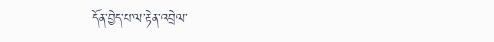དོན་བྱེད་པ་ལ་རྟེན་འབྲེལ་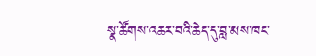སྣ་ཚོགས་འཆར་བའི་ཆེད་དུ་བླ་མས་ཁང་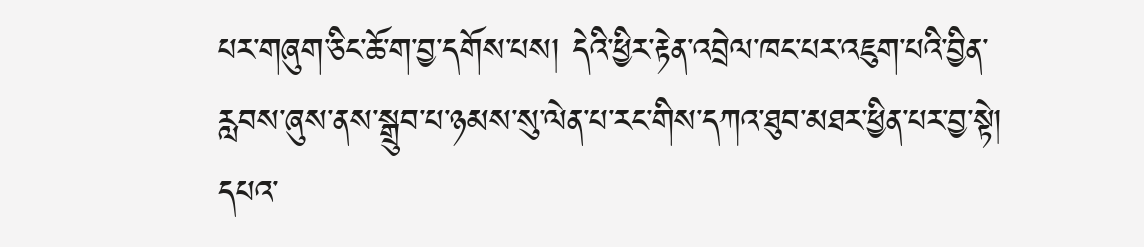པར་གཞུག་ཅིང་ཆོ་ག་བྱ་དགོས་པས། དེའི་ཕྱིར་རྟེན་འབྲེལ་ཁང་པར་འཇུག་པའི་བྱིན་རླབས་ཞུས་ནས་སྒྲུབ་པ་ཉམས་སུ་ལེན་པ་རང་གིས་དཀའ་ཐུབ་མཐར་ཕྱིན་པར་བྱ་སྟེ། དཔའ་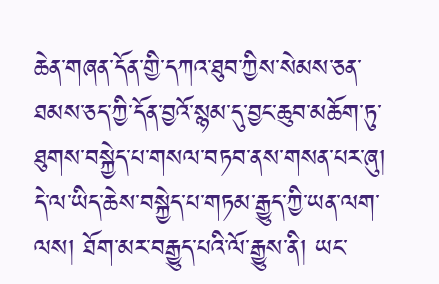ཆེན་གཞན་དོན་གྱི་དཀའ་ཐུབ་ཀྱིས་སེམས་ཅན་ཐམས་ཅད་ཀྱི་དོན་བྱའོ་སྙམ་དུ་བྱང་ཆུབ་མཆོག་ཏུ་ཐུགས་བསྐྱེད་པ་གསལ་བཏབ་ནས་གསན་པར་ཞུ། དེ་ལ་ཡིད་ཆེས་བསྐྱེད་པ་གཏམ་རྒྱུད་ཀྱི་ཡན་ལག་ལས། ཐོག་མར་བརྒྱུད་པའི་ལོ་རྒྱུས་ནི། ཡང་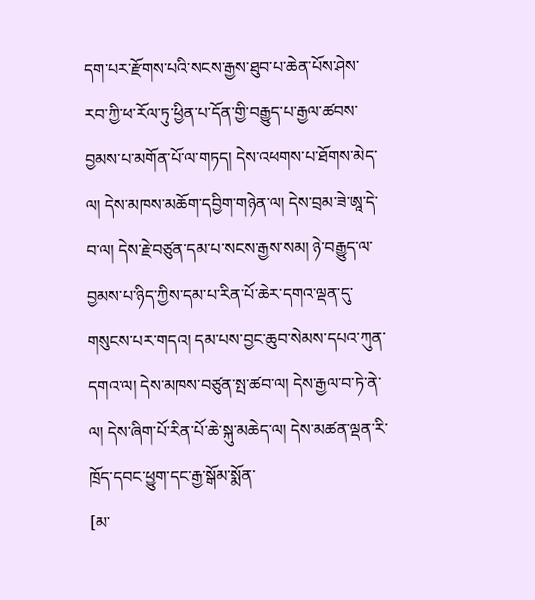དག་པར་རྫོགས་པའི་སངས་རྒྱས་ཐུབ་པ་ཆེན་པོས་ཤེས་རབ་ཀྱི་ཕ་རོལ་ཏུ་ཕྱིན་པ་དོན་གྱི་བརྒྱུད་པ་རྒྱལ་ཚབས་བྱམས་པ་མགོན་པོ་ལ་གཏད། དེས་འཕགས་པ་ཐོགས་མེད་ལ། དེས་མཁས་མཆོག་དབྱིག་གཉེན་ལ། དེས་བྲམ་ཟེ་ཨཱ་དེ་བ་ལ། དེས་རྗེ་བཙུན་དམ་པ་སངས་རྒྱས་སམ། ཉེ་བརྒྱུད་ལ་བྱམས་པ་ཉིད་ཀྱིས་དམ་པ་རིན་པོ་ཆེར་དགའ་ལྡན་དུ་གསུངས་པར་གདའ། དམ་པས་བྱང་ཆུབ་སེམས་དཔའ་ཀུན་དགའ་ལ། དེས་མཁས་བཙུན་སྤ་ཚབ་ལ། དེས་རྒྱལ་བ་ཏེ་ནེ་ལ། དེས་ཞིག་པོ་རིན་པོ་ཆེ་སྐུ་མཆེད་ལ། དེས་མཚན་ལྡན་རི་ཁྲོད་དབང་ཕྱུག་དང་རྒྱ་སྒོམ་སྨོན་
[མ་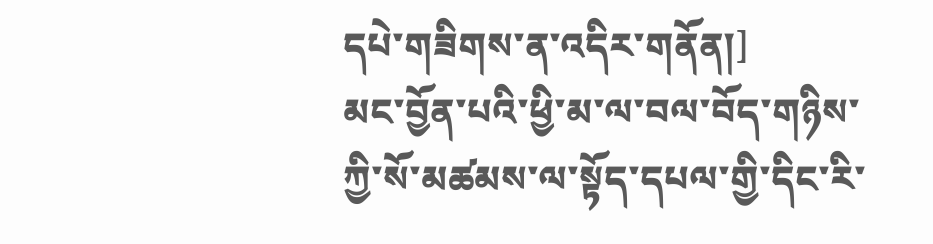དཔེ་གཟིགས་ན་འདིར་གནོན།]
མང་བྱོན་པའི་ཕྱི་མ་ལ་བལ་བོད་གཉིས་ཀྱི་སོ་མཚམས་ལ་སྟོད་དཔལ་གྱི་དིང་རི་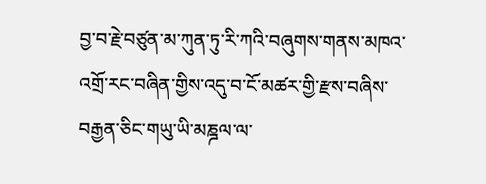བྱ་བ་རྗེ་བཙུན་མ་ཀུན་ཏུ་རི་ཀའི་བཞུགས་གནས་མཁའ་འགྲོ་རང་བཞིན་གྱིས་འདུ་བ་ངོ་མཚར་གྱི་རྫས་བཞིས་བརྒྱན་ཅིང་གཡུ་ཡི་མཎྜལ་ལ་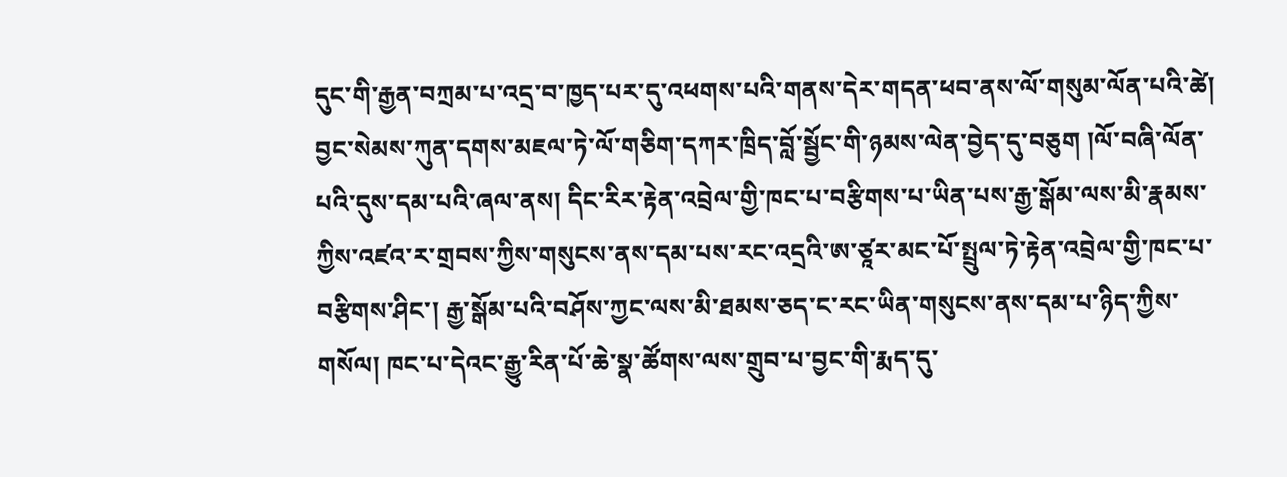དུང་གི་རྒྱན་བཀྲམ་པ་འདྲ་བ་ཁྱད་པར་དུ་འཕགས་པའི་གནས་དེར་གདན་ཕབ་ནས་ལོ་གསུམ་ལོན་པའི་ཚེ། བྱང་སེམས་ཀུན་དགས་མཇལ་ཏེ་ལོ་གཅིག་དཀར་ཁྲིད་བློ་སྦྱོང་གི་ཉམས་ལེན་བྱེད་དུ་བཅུག །ལོ་བཞི་ལོན་པའི་དུས་དམ་པའི་ཞལ་ནས། དིང་རིར་རྟེན་འབྲེལ་གྱི་ཁང་པ་བརྩིགས་པ་ཡིན་པས་རྒྱ་སྒོམ་ལས་མི་རྣམས་ཀྱིས་འཛའ་ར་གྲབས་ཀྱིས་གསུངས་ནས་དམ་པས་རང་འདྲའི་ཨ་ཙཱར་མང་པོ་སྤྲུལ་ཏེ་རྟེན་འབྲེལ་གྱི་ཁང་པ་བརྩིགས་ཤིང་། རྒྱ་སྒོམ་པའི་བཤོས་ཀྱང་ལས་མི་ཐམས་ཅད་ང་རང་ཡིན་གསུངས་ནས་དམ་པ་ཉིད་ཀྱིས་གསོལ། ཁང་པ་དེའང་རྒྱུ་རིན་པོ་ཆེ་སྣ་ཚོགས་ལས་གྲུབ་པ་བྱང་གི་རྨད་དུ་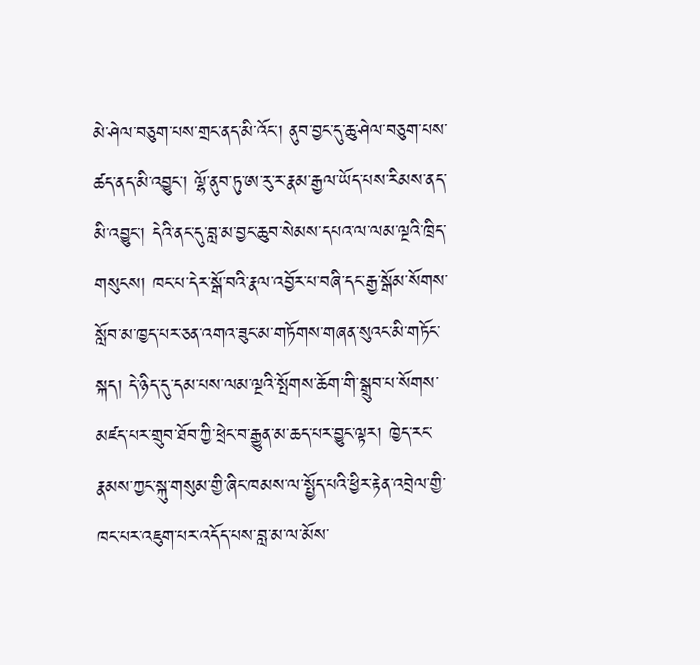མེ་ཤེལ་བཅུག་པས་གྲང་ནད་མི་འོང་། ནུབ་བྱང་དུ་ཆུ་ཤེལ་བཅུག་པས་ཚད་ནད་མི་འབྱུང་། ལྷོ་ནུབ་ཏུ་ཨ་རུ་ར་རྣམ་རྒྱལ་ཡོད་པས་རིམས་ནད་མི་འབྱུང་། དེའི་ནང་དུ་བླ་མ་བྱང་ཆུབ་སེམས་དཔའ་ལ་ལམ་ལྔའི་ཁྲིད་གསུངས། ཁང་པ་དེར་སྒོ་བའི་རྣལ་འབྱོར་པ་བཞི་དང་རྒྱ་སྒོམ་སོགས་སློབ་མ་ཁྱད་པར་ཅན་འགའ་ཟུང་མ་གཏོགས་གཞན་སུའང་མི་གཏོང་སྐད། དེ་ཉིད་དུ་དམ་པས་ལམ་ལྔའི་སྤོགས་ཆོག་གི་སྒྲུབ་པ་སོགས་མཛད་པར་གྲུབ་ཐོབ་ཀྱི་ཕྲེང་བ་རྒྱུན་མ་ཆད་པར་བྱུང་ལྟར། ཁྱེད་རང་རྣམས་ཀྱང་སྐུ་གསུམ་གྱི་ཞིང་ཁམས་ལ་སྤྱོད་པའི་ཕྱིར་རྟེན་འབྲེལ་གྱི་ཁང་པར་འཇུག་པར་འདོད་པས་བླ་མ་ལ་མོས་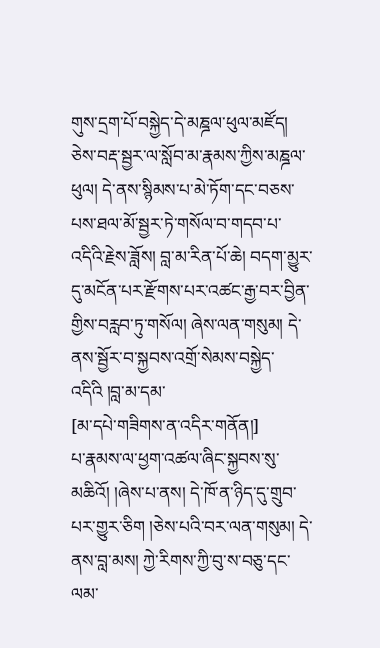གུས་དྲག་པོ་བསྐྱེད་དེ་མཎྜལ་ཕུལ་མཛོད། ཅེས་བརྡ་སྦྱར་ལ་སློབ་མ་རྣམས་ཀྱིས་མཎྜལ་ཕུལ། དེ་ནས་སྙིམས་པ་མེ་ཏོག་དང་བཅས་པས་ཐལ་མོ་སྦྱར་ཏེ་གསོལ་བ་གདབ་པ་འདིའི་རྗེས་ཟློས། བླ་མ་རིན་པོ་ཆེ། བདག་མྱུར་དུ་མངོན་པར་རྫོགས་པར་འཚང་རྒྱ་བར་བྱིན་གྱིས་བརླབ་ཏུ་གསོལ། ཞེས་ལན་གསུམ། དེ་ནས་སྦྱོར་བ་སྐྱབས་འགྲོ་སེམས་བསྐྱེད་འདིའི །བླ་མ་དམ་
[མ་དཔེ་གཟིགས་ན་འདིར་གནོན།]
པ་རྣམས་ལ་ཕྱག་འཚལ་ཞིང་སྐྱབས་སུ་མཆིའོ། །ཞེས་པ་ནས། དེ་ཁོ་ན་ཉིད་དུ་གྲུབ་པར་གྱུར་ཅིག །ཅེས་པའི་བར་ལན་གསུམ། དེ་ནས་བླ་མས། ཀྱེ་རིགས་ཀྱི་བུ་ས་བཅུ་དང་ལམ་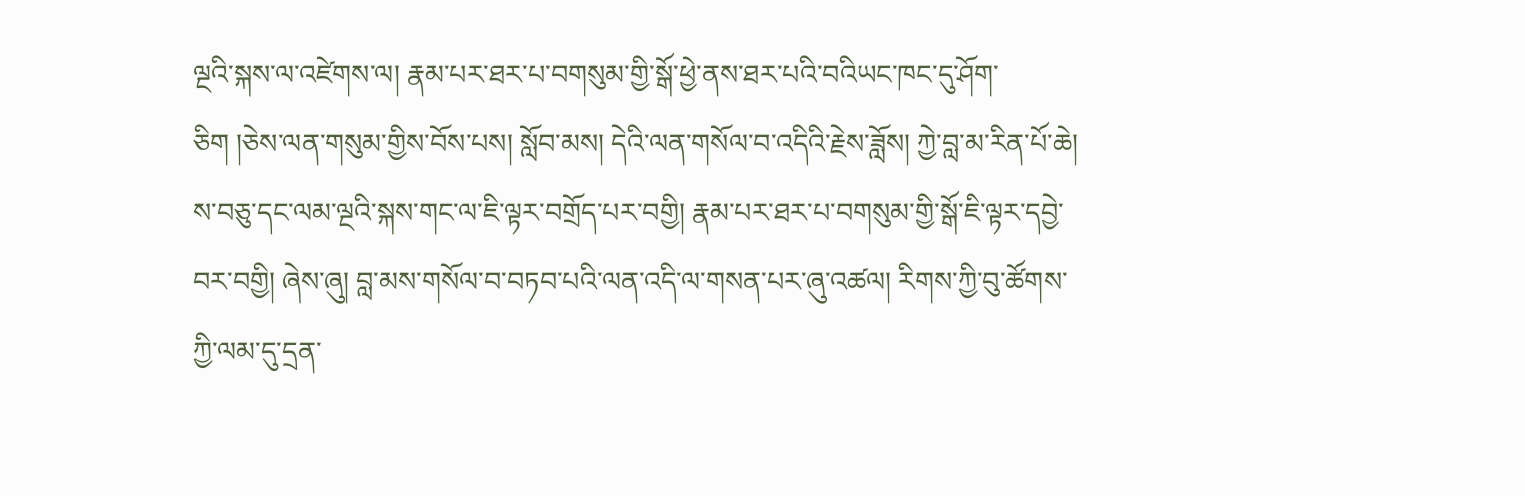ལྔའི་སྐས་ལ་འཛེགས་ལ། རྣམ་པར་ཐར་པ་བགསུམ་གྱི་སྒོ་ཕྱེ་ནས་ཐར་པའི་བའིཡང་ཁང་དུ་ཤོག་ཅིག །ཅེས་ལན་གསུམ་གྱིས་བོས་པས། སློབ་མས། དེའི་ལན་གསོལ་བ་འདིའི་རྗེས་ཟློས། ཀྱེ་བླ་མ་རིན་པོ་ཆེ། ས་བཅུ་དང་ལམ་ལྔའི་སྐས་གང་ལ་ཇི་ལྟར་བགྲོད་པར་བགྱི། རྣམ་པར་ཐར་པ་བགསུམ་གྱི་སྒོ་ཇི་ལྟར་དབྱེ་བར་བགྱི། ཞེས་ཞུ། བླ་མས་གསོལ་བ་བཏབ་པའི་ལན་འདི་ལ་གསན་པར་ཞུ་འཚལ། རིགས་ཀྱི་བུ་ཚོགས་ཀྱི་ལམ་དུ་དྲན་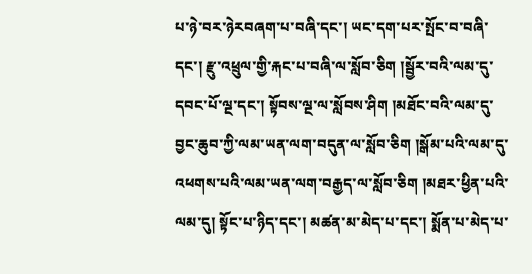པ་ཉེ་བར་ཉེརབཞག་པ་བཞི་དང་། ཡང་དག་པར་སྤོང་བ་བཞི་དང་། རྫུ་འཕྲུལ་གྱི་རྐང་པ་བཞི་ལ་སློབ་ཅིག །སྦྱོར་བའི་ལམ་དུ་དབང་པོ་ལྔ་དང་། སྟོབས་ལྔ་ལ་སློབས་ཤིག །མཐོང་བའི་ལམ་དུ་བྱང་ཆུབ་ཀྱི་ལམ་ཡན་ལག་བདུན་ལ་སློབ་ཅིག །སྒོམ་པའི་ལམ་དུ་འཕགས་པའི་ལམ་ཡན་ལག་བརྒྱད་ལ་སློབ་ཅིག །མཐར་ཕྱིན་པའི་ལམ་དུ། སྟོང་པ་ཉིད་དང་། མཚན་མ་མེད་པ་དང་། སྨོན་པ་མེད་པ་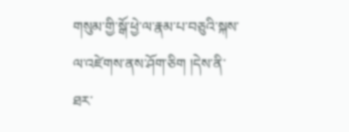གསུམ་གྱི་སྒོ་ཕྱེ་ལ་རྣམ་པ་བཅུའི་སྐས་ལ་འཛེགས་ནས་ཤོག་ཅིག །དེས་ནི་ཐར་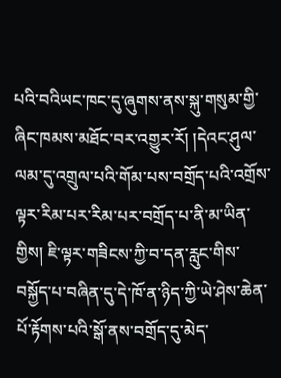པའི་བའིཡང་ཁང་དུ་ཞུགས་ནས་སྐུ་གསུམ་གྱི་ཞིང་ཁམས་མཐོང་བར་འགྱུར་རོ། །དེའང་ཤུལ་ལམ་དུ་འགྲུལ་པའི་གོམ་པས་བགྲོད་པའི་འགྲོས་ལྟར་རིམ་པར་རིམ་པར་བགྲོད་པ་ནི་མ་ཡིན་གྱིས། ཇི་ལྟར་གཟིངས་ཀྱི་བ་དན་རླུང་གིས་བསྐྱོད་པ་བཞིན་དུ་དེ་ཁོ་ན་ཉིད་ཀྱི་ཡེ་ཤེས་ཆེན་པོ་རྟོགས་པའི་སྒོ་ནས་བགྲོད་དུ་མེད་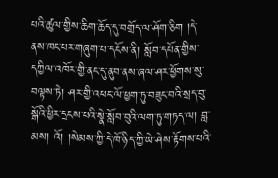པའི་ཚུལ་གྱིས་ཆིག་ཆོད་དུ་བགྲོད་ལ་ཤོག་ཅིག །དེ་ནས་ཁང་པར་གཞུག་པ་དངོས་ནི། སློབ་དཔོན་གྱིས་དཀྱིལ་འཁོར་གྱི་ནང་དུ་ནུབ་ནས་ཞལ་ཤར་ཕྱོགས་སུ་བལྟས་ཏེ། ཤར་གྱི་འཕང་ལོ་ཕྱག་ཏུ་བཟུང་བའི་སྲད་བུ་སྒོའི་ཕྱིར་དྲངས་པའི་སྣེ་སློབ་བུའི་ལག་ཏུ་གཏད་ལ། བླ་མས། འོ། །སེམས་ཀྱི་དེ་ཁོ་ཉིད་ཀྱི་ཡེ་ཤེས་རྟོགས་པའི་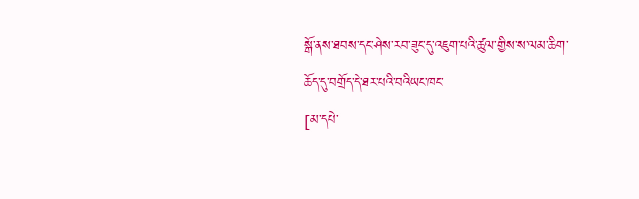སྒོ་ནས་ཐབས་དང་ཤེས་རབ་ཟུང་དུ་འཇུག་པའི་ཚུལ་གྱིས་ས་ལམ་ཆིག་ཆོད་དུ་བགྲོད་དེ་ཐར་པའི་བའིཡང་ཁང་
[མ་དཔེ་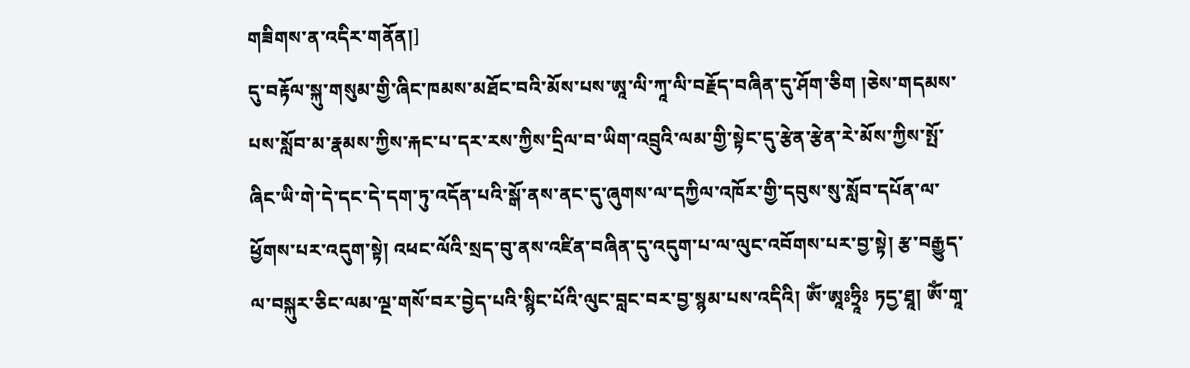གཟིགས་ན་འདིར་གནོན།]
དུ་བརྟོལ་སྐུ་གསུམ་གྱི་ཞིང་ཁམས་མཐོང་བའི་མོས་པས་ཨཱ་ལི་ཀཱ་ལི་བརྗོད་བཞིན་དུ་ཤོག་ཅིག །ཅེས་གདམས་པས་སློབ་མ་རྣམས་ཀྱིས་རྐང་པ་དར་རས་ཀྱིས་དྲིལ་བ་ཡིག་འབྲུའི་ལམ་གྱི་སྟེང་དུ་རྩེན་རྩེན་རེ་མོས་ཀྱིས་སྤོ་ཞིང་ཡི་གེ་དེ་དང་དེ་དག་ཏུ་འདོན་པའི་སྒོ་ནས་ནང་དུ་ཞུགས་ལ་དཀྱིལ་འཁོར་གྱི་དབུས་སུ་སློབ་དཔོན་ལ་ཕྱོགས་པར་འདུག་སྟེ། འཕང་ལོའི་སྲད་བུ་ནས་འཛིན་བཞིན་དུ་འདུག་པ་ལ་ལུང་འབོགས་པར་བྱ་སྟེ། རྩ་བརྒྱུད་ལ་བསྐུར་ཅིང་ལམ་ལྔ་གསོ་བར་བྱེད་པའི་སྙིང་པོའི་ལུང་བླང་བར་བྱ་སྙམ་པས་འདིའི། ༀ་ཨཱཿཧྲཱིཿ ཏདྱ་ཐཱ། ༀ་གཱ་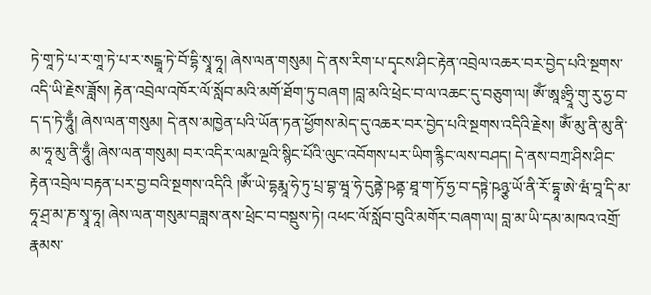ཏེ་གཱ་ཏེ་པ་ར་གཱ་ཏེ་པ་ར་སངྒཱ་ཏེ་བོ་དྷི་སྭཱ་ཧཱ། ཞེས་ལན་གསུམ། དེ་ནས་རིག་པ་དྭངས་ཤིང་རྟེན་འབྲེལ་འཆར་བར་བྱེད་པའི་སྔགས་འདི་ཡི་རྗེས་ཟློས། རྟེན་འབྲེལ་འཁོར་ལོ་སློབ་མའི་མགོ་ཐོག་ཏུ་བཞག །བླ་མའི་ཕྲེང་བ་ལ་འཆང་དུ་བཅུག་ལ། ༀ་ཨཱཿཧྲཱི་གུ་རུ་ཧྱ་བ་ད་ད་ཏེ་ཧཱུྃ། ཞེས་ལན་གསུམ། དེ་ནས་མཁྱེན་པའི་ཡོན་ཏན་ཕྱོགས་མེད་དུ་འཆར་བར་བྱེད་པའི་སྔགས་འདིའི་རྗེས། ༀ་མུ་ནི་མུ་ནི་མ་ཧཱ་མུ་ནི་ཧཱུྃ། ཞེས་ལན་གསུམ། བར་འདིར་ལམ་ལྔའི་སྙིང་པོའི་ལུང་འབོགས་པར་ཡིག་རྙིང་ལས་བཤད། དེ་ནས་བཀྲ་ཤིས་ཤིང་རྟེན་འབྲེལ་བརྟན་པར་བྱ་བའི་སྔགས་འདིའི །ༀ་ཡེ་དྷརྨཱ་ཧེ་ཏུ་པྲ་བྷ་ཝཱ་ཧེ་དུནྟེ་ཥནྟ་ཐཱ་ག་ཏོ་ཧྱ་བ་དཏྟེ་ཥཉྩ་ཡོ་ནི་རོ་དྷཱ་ཨེ་ཝཾ་བཱ་དི་མ་ཧཱ་ཤྲ་མ་ཎ་སྭཱ་ཧཱ། ཞེས་ལན་གསུམ་བཟླས་ནས་ཕྲེང་བ་བསྡུས་ཏེ། འཕང་ལོ་སློབ་བུའི་མགོར་བཞག་ལ། བླ་མ་ཡི་དམ་མཁའ་འགྲོ་རྣམས་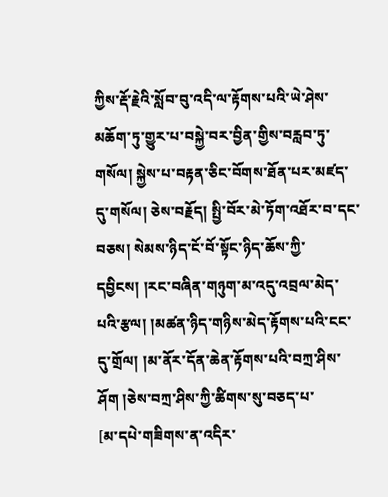ཀྱིས་རྡོ་རྗེའི་སློབ་བུ་འདི་ལ་རྟོགས་པའི་ཡེ་ཤེས་མཆོག་ཏུ་གྱུར་པ་བསྐྱེ་བར་བྱིན་གྱིས་བརླབ་ཏུ་གསོལ། སྐྱེས་པ་བརྟན་ཅིང་བོགས་ཐོན་པར་མཛད་དུ་གསོལ། ཅེས་བརྗོད། སྤྱི་བོར་མེ་ཏོག་འཐོར་བ་དང་བཅས། སེམས་ཉིད་ངོ་བོ་སྟོང་ཉིད་ཆོས་ཀྱི་དབྱིངས། །རང་བཞིན་གཉུག་མ་འདུ་འབྲལ་མེད་པའི་རྩལ། །མཚན་ཉིད་གཉིས་མེད་རྟོགས་པའི་ངང་དུ་གྲོལ། །མ་ནོར་དོན་ཆེན་རྟོགས་པའི་བཀྲ་ཤིས་ཤོག །ཅེས་བཀྲ་ཤིས་ཀྱི་ཚིགས་སུ་བཅད་པ་
[མ་དཔེ་གཟིགས་ན་འདིར་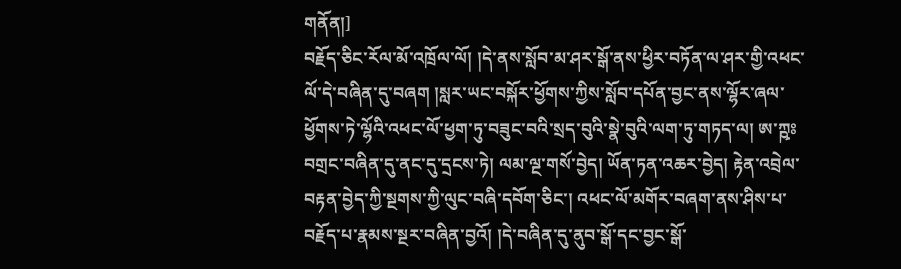གནོན།]
བརྗོད་ཅིང་རོལ་མོ་འཁྲོལ་ལོ། །དེ་ནས་སློབ་མ་ཤར་སྒོ་ནས་ཕྱིར་བཏོན་ལ་ཤར་གྱི་འཕང་ལོ་དེ་བཞིན་དུ་བཞག །སླར་ཡང་བསྐོར་ཕྱོགས་ཀྱིས་སློབ་དཔོན་བྱང་ནས་ལྷོར་ཞལ་ཕྱོགས་ཏེ་ལྷོའི་འཕང་ལོ་ཕྱག་ཏུ་བཟུང་བའི་སྲད་བུའི་སྣེ་བུའི་ལག་ཏུ་གཏད་ལ། ཨ་ཀྵཿབགྲང་བཞིན་དུ་ནང་དུ་དྲངས་ཏེ། ལམ་ལྔ་གསོ་བྱེད། ཡོན་ཏན་འཆར་བྱེད། རྟེན་འབྲེལ་བརྟན་བྱེད་ཀྱི་སྔགས་ཀྱི་ལུང་བཞི་དབོག་ཅིང་། འཕང་ལོ་མགོར་བཞག་ནས་ཤིས་པ་བརྗོད་པ་རྣམས་སྔར་བཞིན་བྱའོ། །དེ་བཞིན་དུ་ནུབ་སྒོ་དང་བྱང་སྒོ་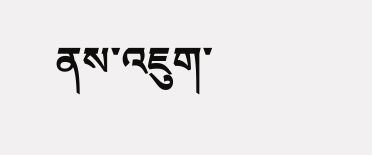ནས་འཇུག་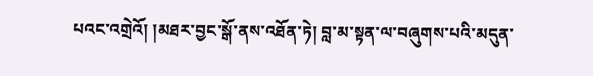པའང་འགྲེའོ། །མཐར་བྱང་སྒོ་ནས་འཐོན་ཏེ། བླ་མ་སྟན་ལ་བཞུགས་པའི་མདུན་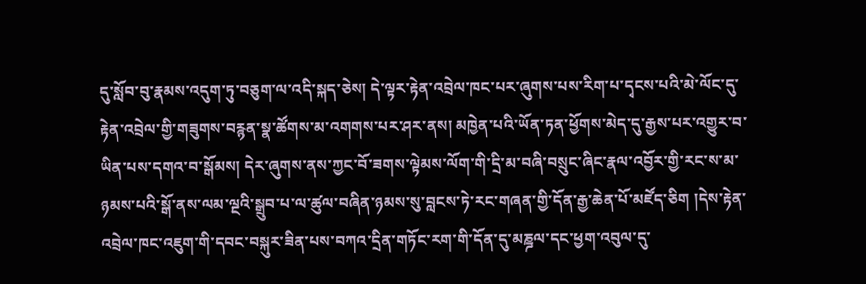དུ་སློབ་བུ་རྣམས་འདུག་ཏུ་བཅུག་ལ་འདི་སྐད་ཅེས། དེ་ལྟར་རྟེན་འབྲེལ་ཁང་པར་ཞུགས་པས་རིག་པ་དྭངས་པའི་མེ་ལོང་དུ་རྟེན་འབྲེལ་གྱི་གཟུགས་བརྙན་སྣ་ཚོགས་མ་འགགས་པར་ཤར་ནས། མཁྱེན་པའི་ཡོན་ཏན་ཕྱོགས་མེད་དུ་རྒྱས་པར་འགྱུར་བ་ཡིན་པས་དགའ་བ་སྒོམས། དེར་ཞུགས་ནས་ཀྱང་བོ་ཟགས་ལྟེམས་ལོག་གི་དྲི་མ་བཞི་བསྲུང་ཞིང་རྣལ་འབྱོར་གྱི་རང་ས་མ་ཉམས་པའི་སྒོ་ནས་ལམ་ལྔའི་སྒྲུབ་པ་ལ་ཚུལ་བཞིན་ཉམས་སུ་བླངས་ཏེ་རང་གཞན་གྱི་དོན་རྒྱ་ཆེན་པོ་མཛོད་ཅིག །དེས་རྟེན་འབྲེལ་ཁང་འཇུག་གི་དབང་བསྐུར་ཟིན་པས་བཀའ་དྲིན་གཏོང་རག་གི་དོན་དུ་མཎྜལ་དང་ཕྱག་འབུལ་དུ་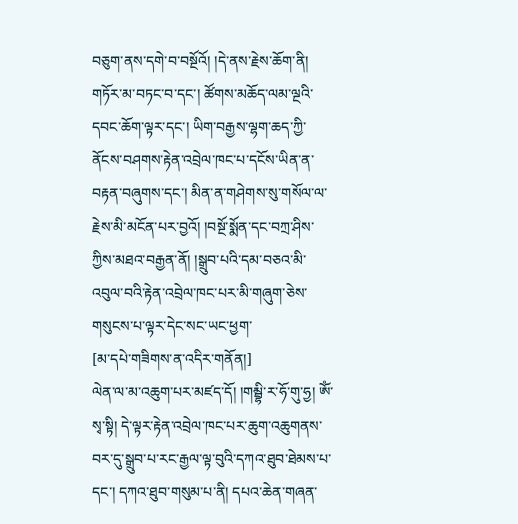བཅུག་ནས་དགེ་བ་བསྔོའོ། །དེ་ནས་རྗེས་ཆོག་ནི། གཏོར་མ་བཏང་བ་དང་། ཚོགས་མཆོད་ལམ་ལྔའི་དབང་ཆོག་ལྟར་དང་། ཡིག་བརྒྱས་ལྷག་ཆད་ཀྱི་ནོངས་བཤགས་རྟེན་འབྲེལ་ཁང་པ་དངོས་ཡིན་ན་བརྟན་བཞུགས་དང་། མིན་ན་གཤེགས་སུ་གསོལ་ལ་རྗེས་མི་མངོན་པར་བྱའོ། །བསྔོ་སྨོན་དང་བཀྲ་ཤིས་ཀྱིས་མཐའ་བརྒྱན་ནོ། །སྒྲུབ་པའི་དམ་བཅའ་མི་འབུལ་བའི་རྟེན་འབྲེལ་ཁང་པར་མི་གཞུག་ཅེས་གསུངས་པ་ལྟར་དེང་སང་ཡང་ཕྱག་
[མ་དཔེ་གཟིགས་ན་འདིར་གནོན།]
ལེན་ལ་མ་འཆུག་པར་མཛད་དོ། །གམྦྷི་ར་ཧོ་གུ་ཧྱ། ༀ་སྭ་སྟི། དེ་ལྟར་རྟེན་འབྲེལ་ཁང་པར་ཆུག་འཆུགནས་བར་དུ་སྒྲུབ་པ་རང་རྒྱལ་ལྟ་བུའི་དཀའ་ཐུབ་ཐེམས་པ་དང་། དཀའ་ཐུབ་གསུམ་པ་ནི། དཔའ་ཆེན་གཞན་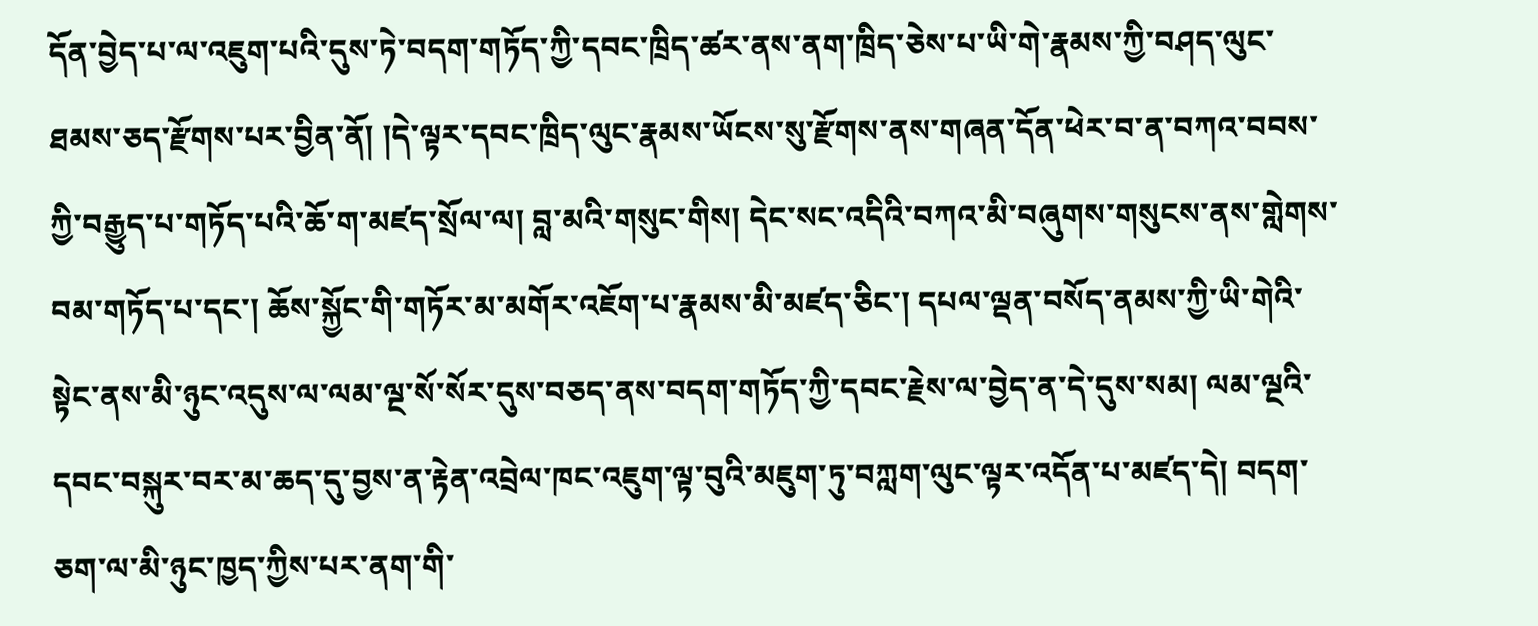དོན་བྱེད་པ་ལ་འཇུག་པའི་དུས་ཏེ་བདག་གཏོད་ཀྱི་དབང་ཁྲིད་ཚར་ནས་ནག་ཁྲིད་ཅེས་པ་ཡི་གེ་རྣམས་ཀྱི་བཤད་ལུང་ཐམས་ཅད་རྫོགས་པར་བྱིན་ནོ། །དེ་ལྟར་དབང་ཁྲིད་ལུང་རྣམས་ཡོངས་སུ་རྫོགས་ནས་གཞན་དོན་ཕེར་བ་ན་བཀའ་བབས་ཀྱི་བརྒྱུད་པ་གཏོད་པའི་ཆོ་ག་མཛད་སྲོལ་ལ། བླ་མའི་གསུང་གིས། དེང་སང་འདིའི་བཀའ་མི་བཞུགས་གསུངས་ནས་གླེགས་བམ་གཏོད་པ་དང་། ཆོས་སྐྱོང་གི་གཏོར་མ་མགོར་འཇོག་པ་རྣམས་མི་མཛད་ཅིང་། དཔལ་ལྡན་བསོད་ནམས་ཀྱི་ཡི་གེའི་སྟེང་ནས་མི་ཉུང་འདུས་ལ་ལམ་ལྔ་སོ་སོར་དུས་བཅད་ནས་བདག་གཏོད་ཀྱི་དབང་རྗེས་ལ་བྱེད་ན་དེ་དུས་སམ། ལམ་ལྔའི་དབང་བསྐུར་བར་མ་ཆད་དུ་བྱས་ན་རྟེན་འབྲེལ་ཁང་འཇུག་ལྟ་བུའི་མཇུག་ཏུ་བཀླག་ལུང་ལྟར་འདོན་པ་མཛད་དེ། བདག་ཅག་ལ་མི་ཉུང་ཁྱད་ཀྱིས་པར་ནག་གི་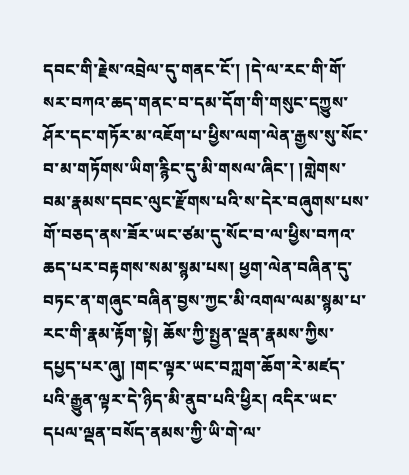དབང་གི་རྗེས་འབྲེལ་དུ་གནང་ངོ་། །དེ་ལ་རང་གི་གོ་སར་བཀའ་ཆད་གནང་བ་དམ་དོག་གི་གསུང་དཀྱུས་ཤོར་དང་གཏོར་མ་འཇོག་པ་ཕྱིས་ལག་ལེན་རྒྱས་སུ་སོང་བ་མ་གཏོགས་ཡིག་རྙིང་དུ་མི་གསལ་ཞིང་། །གླེགས་བམ་རྣམས་དབང་ལུང་རྫོགས་པའི་ས་དེར་བཞུགས་པས་གོ་བཅད་ནས་ཟོར་ཡང་ཙམ་དུ་སོང་བ་ལ་ཕྱིས་བཀའ་ཆད་པར་བརྟགས་སམ་སྙམ་པས། ཕྱག་ལེན་བཞིན་དུ་བཏང་ན་གཞུང་བཞིན་བྱས་ཀྱང་མི་འགལ་ལམ་སྙམ་པ་རང་གི་རྣམ་རྟོག་སྟེ། ཆོས་ཀྱི་སྤྱན་ལྡན་རྣམས་ཀྱིས་དཔྱད་པར་ཞུ། །གང་ལྟར་ཡང་བཀླག་ཆོག་རེ་མཛད་པའི་རྒྱུན་ལྟར་དེ་ཉིད་མི་ནུབ་པའི་ཕྱིར། འདིར་ཡང་དཔལ་ལྡན་བསོད་ནམས་ཀྱི་ཡི་གེ་ལ་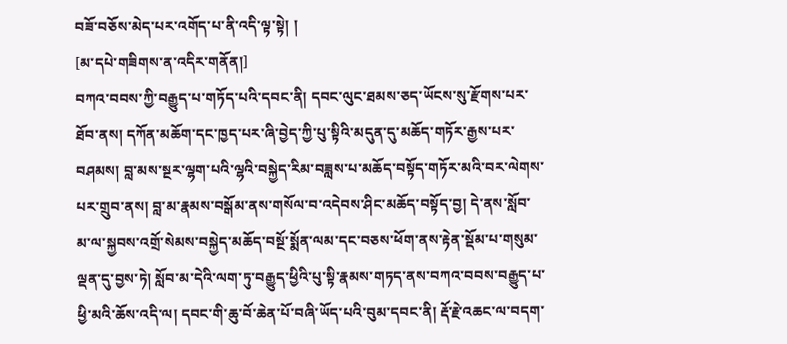བཟོ་བཅོས་མེད་པར་འགོད་པ་ནི་འདི་ལྟ་སྟེ། །
[མ་དཔེ་གཟིགས་ན་འདིར་གནོན།]
བཀའ་བབས་ཀྱི་བརྒྱུད་པ་གཏོད་པའི་དབང་ནི། དབང་ལུང་ཐམས་ཅད་ཡོངས་སུ་རྫོགས་པར་ཐོབ་ནས། དཀོན་མཆོག་དང་ཁྱད་པར་ཞི་བྱེད་ཀྱི་པུ་སྟིའི་མདུན་དུ་མཆོད་གཏོར་རྒྱས་པར་བཤམས། བླ་མས་སྔར་ལྷག་པའི་ལྷའི་བསྐྱེད་རིམ་བཟླས་པ་མཆོད་བསྟོད་གཏོར་མའི་བར་ལེགས་པར་གྲུབ་ནས། བླ་མ་རྣམས་བསྒོམ་ནས་གསོལ་བ་འདེབས་ཤིང་མཆོད་བསྟོད་བྱ། དེ་ནས་སློབ་མ་ལ་སྐྱབས་འགྲོ་སེམས་བསྐྱེད་མཆོད་བསྔོ་སྨོན་ལམ་དང་བཅས་ཕོག་ནས་རྟེན་སྡོམ་པ་གསུམ་ལྡན་དུ་བྱས་ཏེ། སློབ་མ་དེའི་ལག་ཏུ་བརྒྱུད་ཕྱིའི་པུ་སྟི་རྣམས་གཏད་ནས་བཀའ་བབས་བརྒྱུད་པ་ཕྱི་མའི་ཆོས་འདི་ལ། དབང་གི་ཆུ་བོ་ཆེན་པོ་བཞི་ཡོད་པའི་བུམ་དབང་ནི། རྡོ་རྗེ་འཆང་ལ་བདག་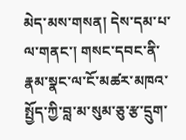མེད་མས་གསན། དེས་དམ་པ་ལ་གནང་། གསང་དབང་ནི་རྣམ་སྣང་ལ་ངོ་མཚར་མཁའ་སྤྱོད་ཀྱི་བླ་མ་སུམ་ཅུ་རྩ་དྲུག་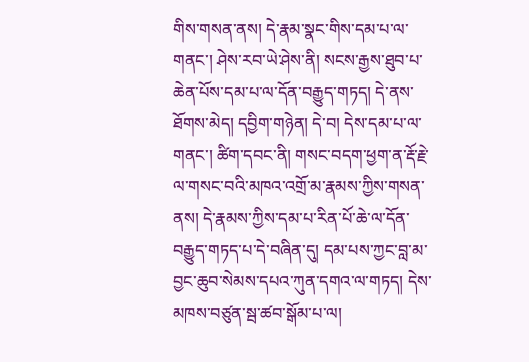གིས་གསན་ནས། དེ་རྣམ་སྣང་གིས་དམ་པ་ལ་གནང་། ཤེས་རབ་ཡེ་ཤེས་ནི། སངས་རྒྱས་ཐུབ་པ་ཆེན་པོས་དམ་པ་ལ་དོན་བརྒྱུད་གཏད། དེ་ནས་ཐོགས་མེད། དབྱིག་གཉེན། དེ་བ། དེས་དམ་པ་ལ་གནང་། ཚིག་དབང་ནི། གསང་བདག་ཕྱག་ན་རྡོ་རྗེ་ལ་གསང་བའི་མཁའ་འགྲོ་མ་རྣམས་ཀྱིས་གསན་ནས། དེ་རྣམས་ཀྱིས་དམ་པ་རིན་པོ་ཆེ་ལ་དོན་བརྒྱུད་གཏད་པ་དེ་བཞིན་དུ། དམ་པས་ཀྱང་བླ་མ་བྱང་ཆུབ་སེམས་དཔའ་ཀུན་དགའ་ལ་གཏད། དེས་མཁས་བཙུན་སྦ་ཚབ་སྒོམ་པ་ལ།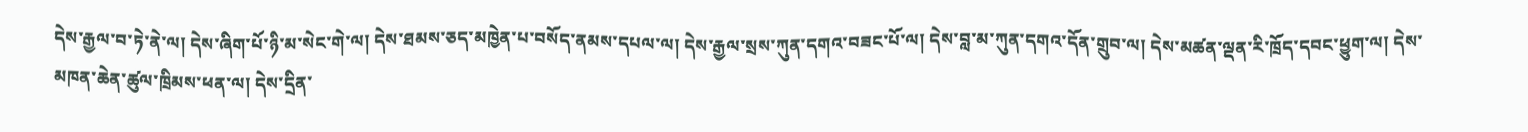དེས་རྒྱལ་བ་ཏེ་ནེ་ལ། དེས་ཞིག་པོ་ཉི་མ་སེང་གེ་ལ། དེས་ཐམས་ཅད་མཁྱེན་པ་བསོད་ནམས་དཔལ་ལ། དེས་རྒྱལ་སྲས་ཀུན་དགའ་བཟང་པོ་ལ། དེས་བླ་མ་ཀུན་དགའ་དོན་གྲུབ་ལ། དེས་མཚན་ལྡན་རི་ཁྲོད་དབང་ཕྱུག་ལ། དེས་མཁན་ཆེན་ཚུལ་ཁྲིམས་ཕན་ལ། དེས་དྲིན་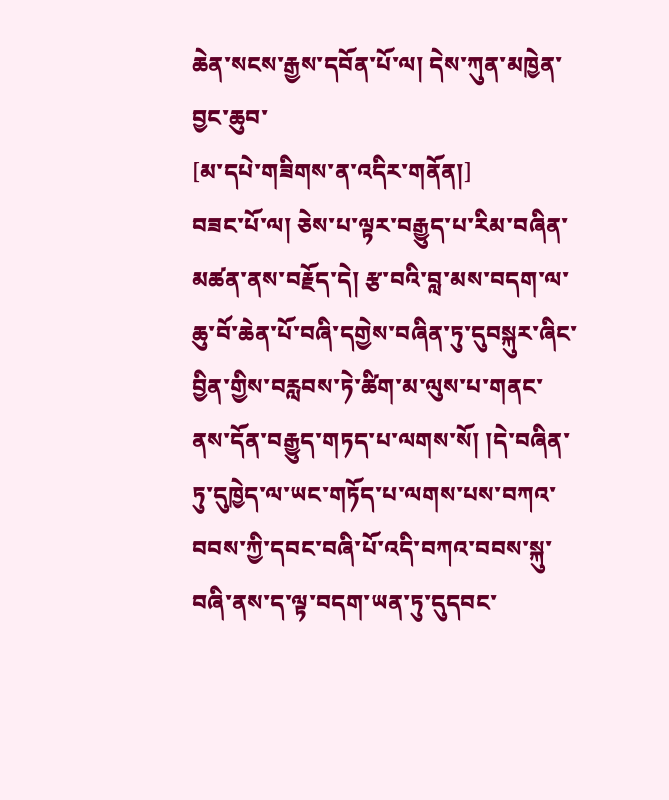ཆེན་སངས་རྒྱས་དབོན་པོ་ལ། དེས་ཀུན་མཁྱེན་བྱང་ཆུབ་
[མ་དཔེ་གཟིགས་ན་འདིར་གནོན།]
བཟང་པོ་ལ། ཅེས་པ་ལྟར་བརྒྱུད་པ་རིམ་བཞིན་མཚན་ནས་བརྗོད་དེ། རྩ་བའི་བླ་མས་བདག་ལ་ཆུ་བོ་ཆེན་པོ་བཞི་དགྱེས་བཞིན་ཏུ་དུབསྐུར་ཞིང་བྱིན་གྱིས་བརླབས་ཏེ་ཚིག་མ་ལུས་པ་གནང་ནས་དོན་བརྒྱུད་གཏད་པ་ལགས་སོ། །དེ་བཞིན་ཏུ་དུཁྱེད་ལ་ཡང་གཏོད་པ་ལགས་པས་བཀའ་བབས་ཀྱི་དབང་བཞི་པོ་འདི་བཀའ་བབས་སྐུ་བཞི་ནས་ད་ལྟ་བདག་ཡན་ཏུ་དུདབང་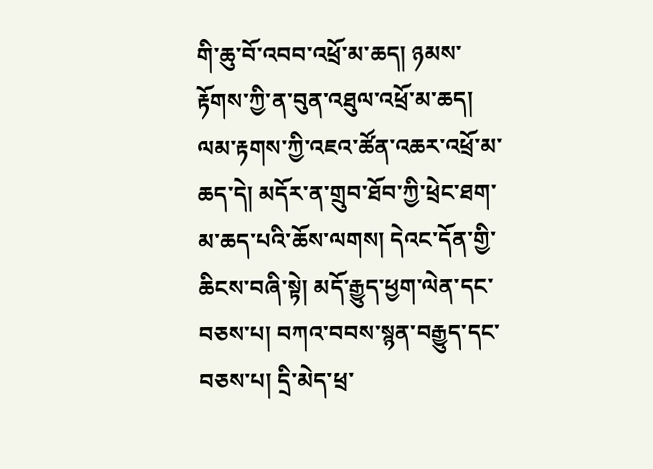གི་ཆུ་བོ་འབབ་འཕྲོ་མ་ཆད། ཉམས་རྟོགས་ཀྱི་ན་བུན་འཐུལ་འཕྲོ་མ་ཆད། ལམ་རྟགས་ཀྱི་འཇའ་ཚོན་འཆར་འཕྲོ་མ་ཆད་དེ། མདོར་ན་གྲུབ་ཐོབ་ཀྱི་ཕྲེང་ཐག་མ་ཆད་པའི་ཆོས་ལགས། དེའང་དོན་གྱི་ཆིངས་བཞི་སྟེ། མདོ་རྒྱུད་ཕྱག་ལེན་དང་བཅས་པ། བཀའ་བབས་སྙན་བརྒྱུད་དང་བཅས་པ། དྲི་མེད་ཕྲ་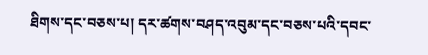ཐིགས་དང་བཅས་པ། དར་ཚགས་བཤད་འབུམ་དང་བཅས་པའི་དབང་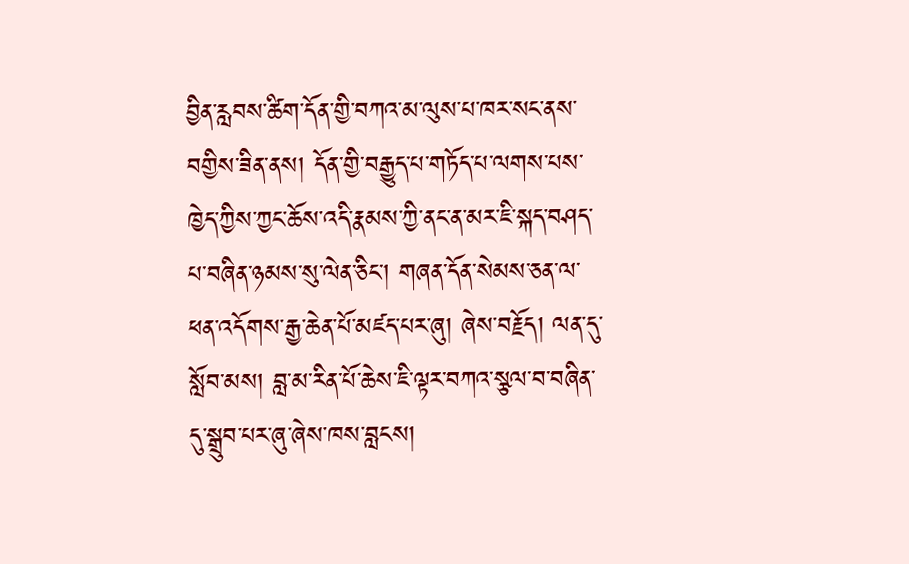བྱིན་རླབས་ཚིག་དོན་གྱི་བཀའ་མ་ལུས་པ་ཁར་སང་ནས་བགྱིས་ཟིན་ནས། དོན་གྱི་བརྒྱུད་པ་གཏོད་པ་ལགས་པས་ཁྱེད་ཀྱིས་ཀྱང་ཆོས་འདི་རྣམས་ཀྱི་ནང་ན་མར་ཇི་སྐད་བཤད་པ་བཞིན་ཉམས་སུ་ལེན་ཅིང་། གཞན་དོན་སེམས་ཅན་ལ་ཕན་འདོགས་རྒྱ་ཆེན་པོ་མཛད་པར་ཞུ། ཞེས་བརྗོད། ལན་དུ་སློབ་མས། བླ་མ་རིན་པོ་ཆེས་ཇི་ལྟར་བཀའ་སྩལ་བ་བཞིན་དུ་སྒྲུབ་པར་ཞུ་ཞེས་ཁས་བླངས།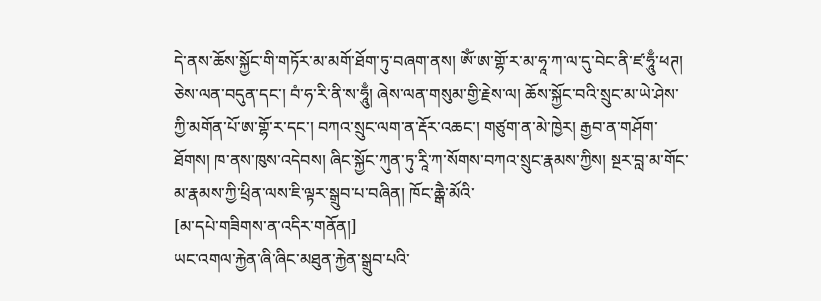དེ་ནས་ཆོས་སྐྱོང་གི་གཏོར་མ་མགོ་ཐོག་ཏུ་བཞག་ནས། ༀ་ཨ་གྷོ་ར་མ་ཧཱ་ཀ་ལ་དུ་བེང་ནི་ཛ་ཧཱུྃ་ཕཊ། ཅེས་ལན་བདུན་དང་། བཾ་ཧ་རི་ནི་ས་ཧཱུྃ། ཞེས་ལན་གསུམ་གྱི་རྗེས་ལ། ཆོས་སྐྱོང་བའི་སྲུང་མ་ཡེ་ཤེས་ཀྱི་མགོན་པོ་ཨ་གྷོ་ར་དང་། བཀའ་སྲུང་ལག་ན་རྡོར་འཆང་། གཙུག་ན་མེ་ཁྱེར། རྒྱབ་ན་གཤོག་ཐོགས། ཁ་ནས་ཁུས་འདེབས། ཞིང་སྐྱོང་ཀུན་ཏུ་རཱི་ཀ་སོགས་བཀའ་སྲུང་རྣམས་ཀྱིས། སྔར་བླ་མ་གོང་མ་རྣམས་ཀྱི་ཕྲིན་ལས་ཇི་ལྟར་སྒྲུབ་པ་བཞིན། ཁོང་ཆྒཻ་མོའི་
[མ་དཔེ་གཟིགས་ན་འདིར་གནོན།]
ཡང་འགལ་རྐྱེན་ཞི་ཞིང་མཐུན་རྐྱེན་སྒྲུབ་པའི་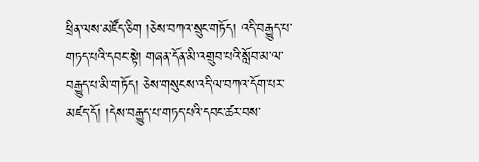ཕྲིན་ལས་མཛོད་ཅིག །ཅེས་བཀའ་སྲུང་གཏོད། འདི་བརྒྱུད་པ་གཏད་པའི་དབང་སྟེ། གཞན་དོན་མི་འགྲུབ་པའི་སློབ་མ་ལ་བརྒྱུད་པ་མི་གཏོད། ཅེས་གསུངས་འདི་ལ་བཀའ་དོག་པར་མཛད་དོ། །དེས་བརྒྱུད་པ་གཏད་པའི་དབང་ཚར་བས་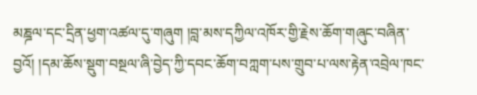མཎྜལ་དང་དྲིན་ཕྱག་འཚལ་དུ་གཞུག །བླ་མས་དཀྱིལ་འཁོར་གྱི་རྗེས་ཆོག་གཞུང་བཞིན་བྱའོ། །དམ་ཆོས་སྡུག་བསྔལ་ཞི་བྱེད་ཀྱི་དབང་ཆོག་བཀླག་པས་གྲུབ་པ་ལས་རྟེན་འབྲེལ་ཁང་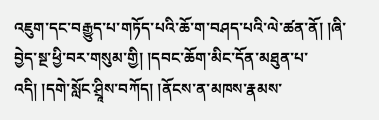འཇུག་དང་བརྒྱུད་པ་གཏོད་པའི་ཆོ་ག་བཤད་པའི་ལེ་ཚན་ནོ། །ཞི་བྱེད་སྔ་ཕྱི་བར་གསུམ་གྱི། །དབང་ཆོག་མིང་དོན་མཐུན་པ་འདི། །དགེ་སློང་ཤྲཱིས་བཀོད། །ནོངས་ན་མཁས་རྣམས་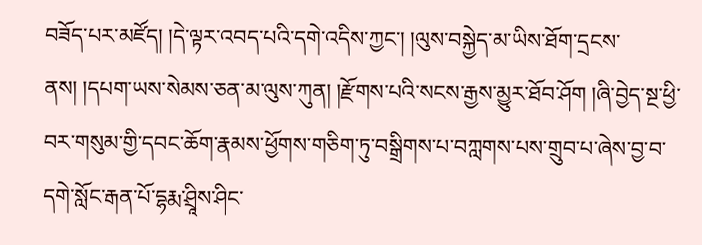བཟོད་པར་མཛོད། །དེ་ལྟར་འབད་པའི་དགེ་འདིས་ཀྱང་། །ལུས་བསྐྱེད་མ་ཡིས་ཐོག་དྲངས་ནས། །དཔག་ཡས་སེམས་ཅན་མ་ལུས་ཀུན། །རྫོགས་པའི་སངས་རྒྱས་མྱུར་ཐོབ་ཤོག །ཞི་བྱེད་སྔ་ཕྱི་བར་གསུམ་གྱི་དབང་ཆོག་རྣམས་ཕྱོགས་གཅིག་ཏུ་བསྒྲིགས་པ་བཀླགས་པས་གྲུབ་པ་ཞེས་བྱ་བ་དགེ་སློང་རྒན་པོ་དྷརྨ་ཤྲཱིས་ཤིང་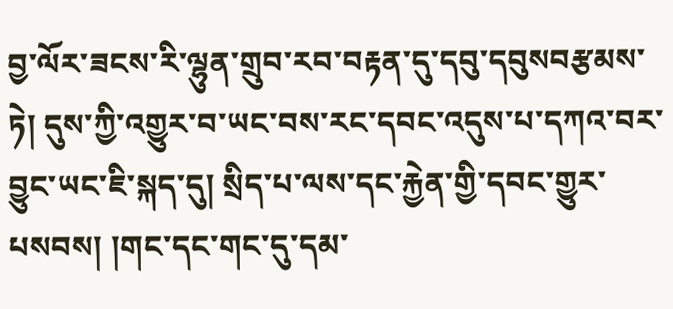བྱ་ལོར་ཟངས་རི་ལྷུན་གྲུབ་རབ་བརྟན་དུ་དབུ་དབུསབརྩམས་ཏེ། དུས་ཀྱི་འགྱུར་བ་ཡང་བས་རང་དབང་འདུས་པ་དཀའ་བར་བྱུང་ཡང་ཇི་སྐད་དུ། སྲིད་པ་ལས་དང་རྐྱེན་གྱི་དབང་གྱུར་པསབས། །གང་དང་གང་དུ་དམ་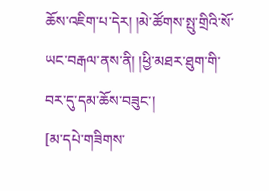ཆོས་འཇིག་པ་དེར། །མེ་ཚོགས་སྤུ་གྲིའི་སོ་ཡང་བརྒལ་ནས་ནི། །ཕྱི་མཐར་ཐུག་གི་བར་དུ་དམ་ཆོས་བཟུང་།
[མ་དཔེ་གཟིགས་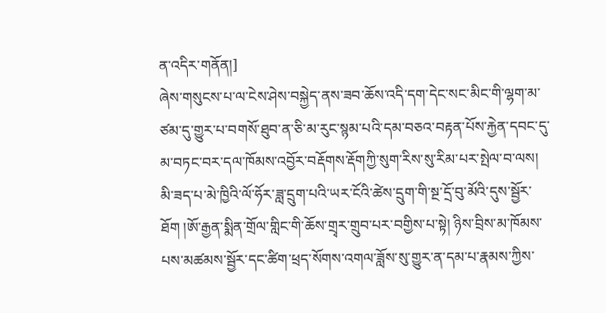ན་འདིར་གནོན།]
ཞེས་གསུངས་པ་ལ་ངེས་ཤེས་བསྐྱེད་ནས་ཟབ་ཆོས་འདི་དག་དེང་སང་མིང་གི་ལྷག་མ་ཙམ་དུ་གྱུར་པ་བགསོ་ཐུབ་ན་ཅི་མ་རུང་སྙམ་པའི་དམ་བཅའ་བརྟན་པོས་རྐྱེན་དབང་དུ་མ་བཏང་བར་དལ་ཁོམས་འབྱོར་བརྡོགས་རྡོགཀྱི་སུག་རིས་སུ་རིམ་པར་སྤེལ་བ་ལས། མི་ཟད་པ་མེ་ཁྱིའི་ལོ་ཧོར་ཟླ་དྲུག་པའི་ཡར་ངོའི་ཚེས་དྲུག་གི་སྔ་དྲོ་བུ་མོའི་དུས་སྦྱོར་ཐོག །ཨོ་རྒྱན་སྨིན་གྲོལ་གླིང་གི་ཆོས་གྲྭར་གྲུབ་པར་བགྱིས་པ་སྟེ། ཉིས་བྲིས་མ་ཁོམས་པས་མཚམས་སྦྱོར་དང་ཚིག་ཕྲད་སོགས་འགལ་ཟློས་སུ་གྱུར་ན་དམ་པ་རྣམས་ཀྱིས་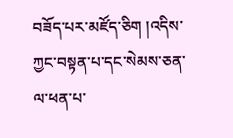བཟོད་པར་མཛོད་ཅིག །འདིས་ཀྱང་བསྟན་པ་དང་སེམས་ཅན་ལ་ཕན་པ་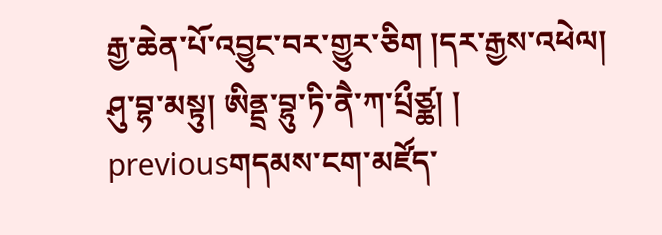རྒྱ་ཆེན་པོ་འབྱུང་བར་གྱུར་ཅིག །དར་རྒྱས་འཕེལ། ཤུ་བྷ་མསྟུ། ཨིནྡྲ་བྷུ་ཏི་ནཻ་ཀ་པྲྀཙྪ། །
previousགདམས་ངག་མཛོད་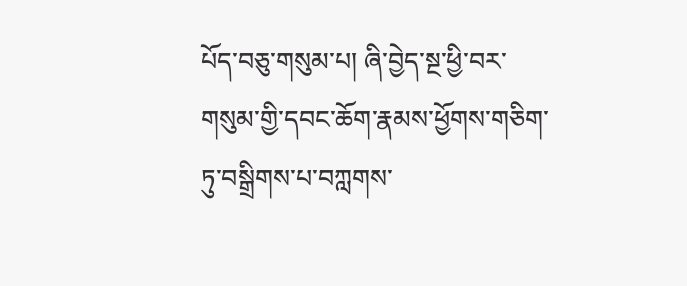པོད་བཅུ་གསུམ་པ། ཞི་བྱེད་སྔ་ཕྱི་བར་གསུམ་གྱི་དབང་ཆོག་རྣམས་ཕྱོགས་གཅིག་ཏུ་བསྒྲིགས་པ་བཀླགས་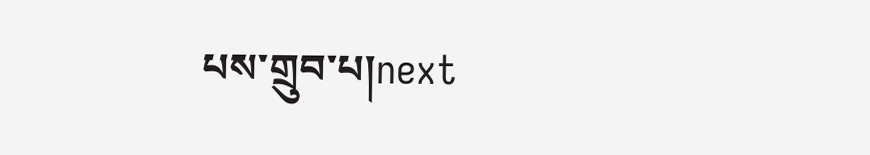པས་གྲུབ་པ།next